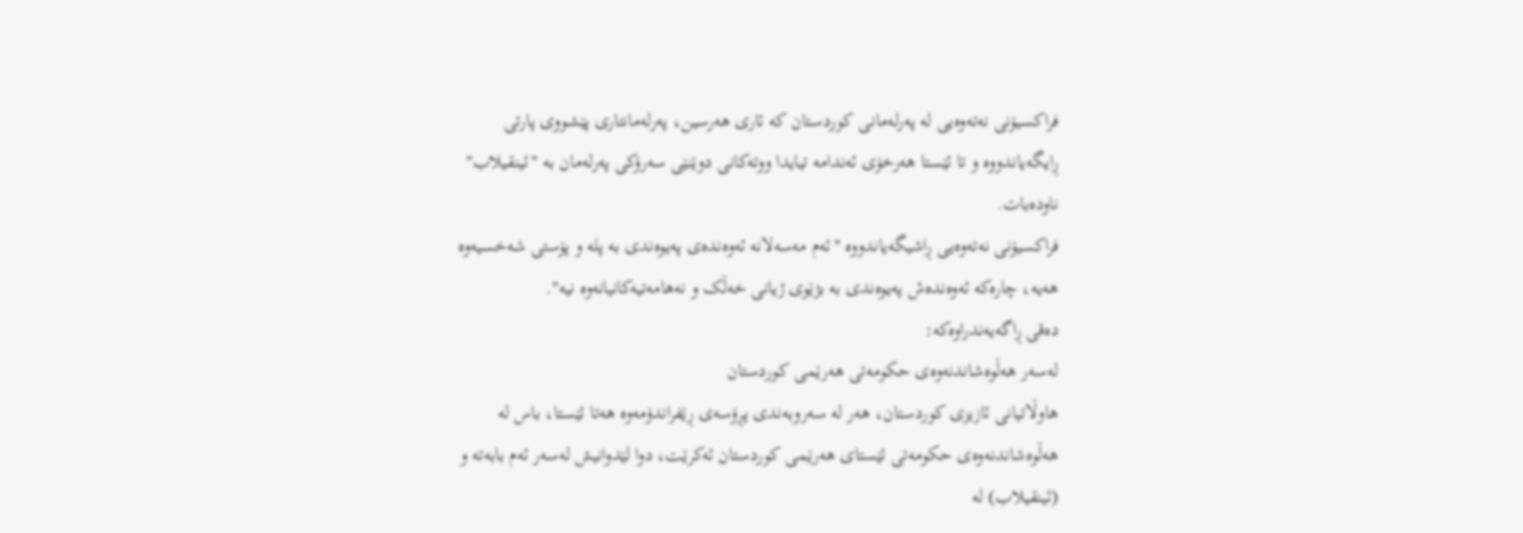فراکسیۆنی نەتەوەیی لە پەرلەمانی کوردستان کە ئاری هەرسین، پەرلەمانتاری پێشووی پارتی ڕایگەیاندووە و تا ئێستا هەرخۆی ئەندامە تیایدا ووتەکانی دوێنێی سەرۆکی پەرلەمان بە "ئینقیلاب" ناودەبات.
فراکسیۆنی نەتەوەیی ڕاشیگەیاندووە "ئەم مەسەلانە ئەوەندەی پەیوەندی بە پلە و پۆستی شەخسیەوە ھەیە، چارەکە ئەوەندەش پەیوەندی بە بژێوی ژیانی خەڵک و نەھامەتیەکانیانەوە نیە".
دەقی ڕاگەیەندراوەکە:
لەسەر ھەڵوەشاندنەوەی حکومەتی ھەرێمی کوردستان
ھاوڵاتیانی ئازیزی کوردستان، ھەر لە سەروبەندی پڕۆسەی ڕێفراندۆمەوە ھەتا ئێستا، باس لە ھەڵوەشاندنەوەی حکومەتی ئێستای ھەرێمی کوردستان ئەکرێت، دوا لێدوانیش لەسەر ئەم بابەتە و (ئینقیلاب) لە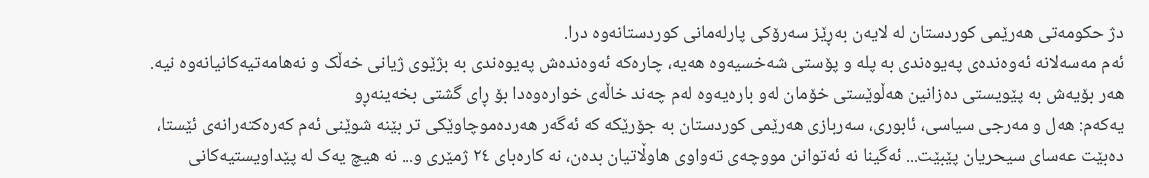دژ حکومەتی ھەرێمی کوردستان لە لایەن بەڕێز سەرۆکی پارلەمانی کوردستانەوە درا.
ئەم مەسەلانە ئەوەندەی پەیوەندی بە پلە و پۆستی شەخسیەوە ھەیە، چارەکە ئەوەندەش پەیوەندی بە بژێوی ژیانی خەڵک و نەھامەتیەکانیانەوە نیە. ھەر بۆیەش بە پێویستی دەزانین ھەڵوێستی خۆمان لەو بارەیەوە لەم چەند خاڵەی خوارەوەدا بۆ ڕای گشتی بخەینەڕو
یەکەم: ھەل و مەرجی سیاسی، ئابوری، سەربازی ھەرێمی کوردستان بە جۆرێکە کە ئەگەر ھەردەموچاوێکی تر بێنە شوێنی ئەم کەرەکتەرانەی ئێستا، دەبێت عەسای سیحریان پێبێت... ئەگینا نە ئەتوانن مووچەی تەواوی ھاوڵاتیان بدەن، نە کارەبای ٢٤ ژمێری و... نە ھیچ یەک لە پێداویستیەکانی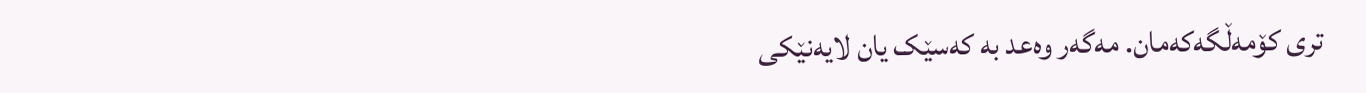تری کۆمەڵگەکەمان. مەگەر وەعد بە کەسێک یان لایەنێکی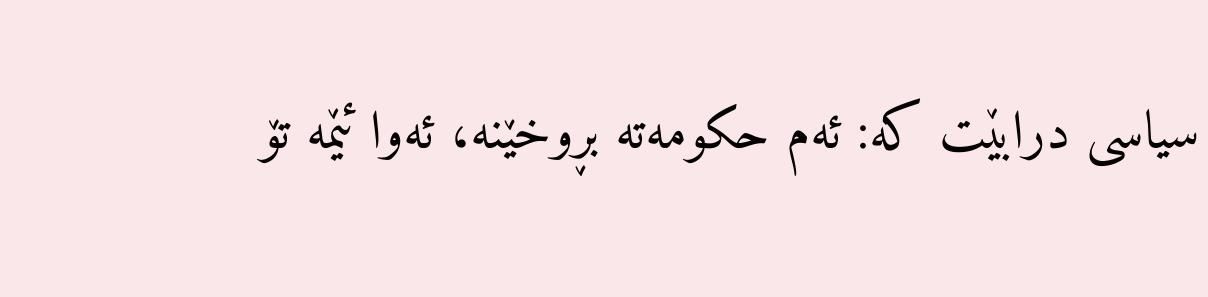سیاسی درابێت کە: ئەم حکومەتە بڕوخێنە، ئەوا ئێمە تۆ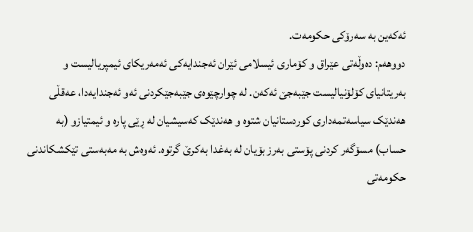ئەکەین بە سەرۆکی حکومەت.
دووھەم: دەوڵەتی عێراق و کۆماری ئیسلامی ئێران ئەجندایەکی ئەمەریکای ئیمپریالیست و بەریتانیای کۆلۆنیالیست جێبەجێ ئەکەن. لە چوارچێوەی جێبەجێکردنی ئەو ئەجندایەدا، عەقڵی ھەندێک سیاسەتمەداری کوردستانیان شتوە و ھەندێک کەسیشیان لە ڕێی پارە و ئیمتیازو (بە حساب) مسۆگەر کردنی پۆستی بەرز بۆیان لە بەغدا بەکرێ گرتوە. ئەوەش بە مەبەستی تێکشکاندنی حکومەتی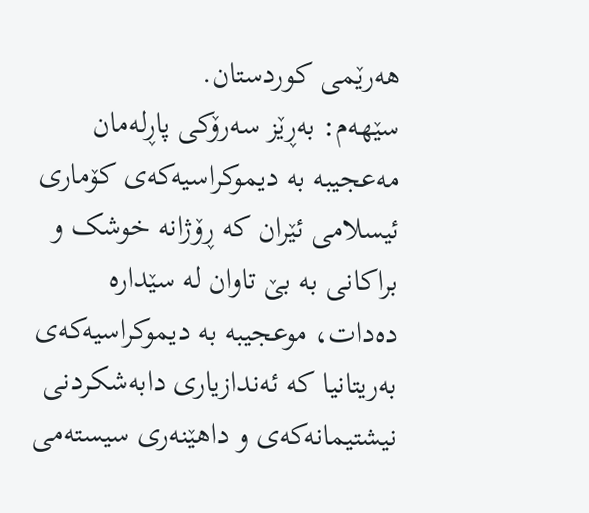ھەرێمی کوردستان.
سێھەم: بەڕێز سەرۆکی پاڕلەمان مەعجیبە بە دیموکراسیەکەی کۆماری ئیسلامی ئێران کە ڕۆژانە خوشک و براکانی بە بێ تاوان لە سێدارە دەدات، موعجیبە بە دیموکراسیەکەی بەریتانیا کە ئەندازیاری دابەشکردنی نیشتیمانەکەی و داھێنەری سیستەمی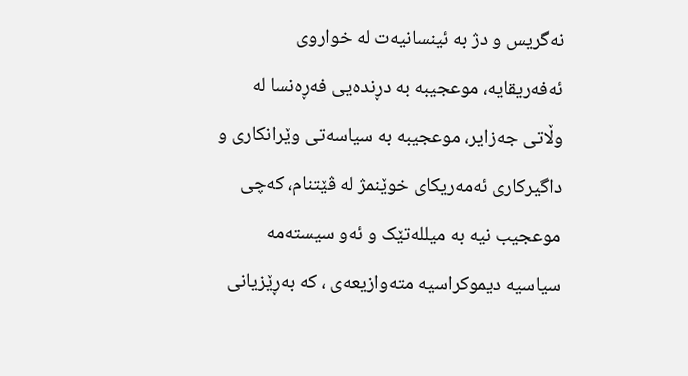نەگریس و دژ بە ئینسانیەت لە خواروی ئەفەریقایە، موعجیبە بە دڕندەیی فەڕەنسا لە وڵاتی جەزایر، موعجیبە بە سیاسەتی وێرانکاری و داگیرکاری ئەمەریکای خوێنمژ لە ڤێتنام، کەچی موعجیب نیە بە میللەتێک و ئەو سیستەمە سیاسیە دیموکراسیە متەوازیعەی ، کە بەڕێزیانی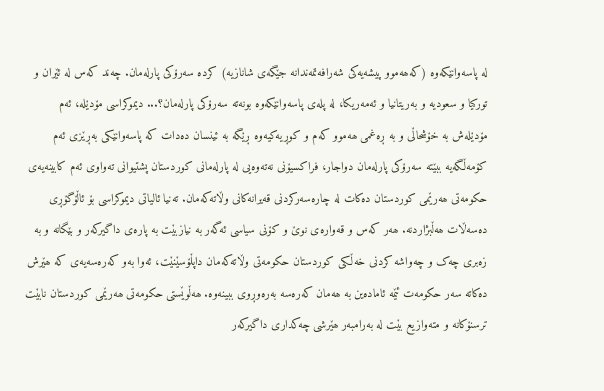لە پاسەوانێکەوە (کەھەموو پیشەیەکی شەرافەتمەندانە جێگەی شانازیە) کردە سەرۆکی پارلەمان. چەند کەس لە ئێران و تورکیا و سعودیە و بەریتانیا و ئەمەریکا، لە پلەی پاسەوانێکەوە بونەتە سەرۆکی پارلەمان؟... دیموکراسی مۆدێلە، ئەم مۆدێلەش بە خۆشحاڵی و بە ڕەغمی ھەموو کەم و کوڕیەکیەوە ڕێگە بە ئینسان دەدات کە پاسەوانێکی بەڕێزی ئەم کۆمەڵگەیە ببێتە سەرۆکی پارلەمان دواجار، فراکسیۆنی نەتەوەیی لە پارلەمانی کوردستان پشتیوانی تەواوی ئەم کابینەیەی حکومەتی ھەرێمی کوردستان دەکات لە چارەسەرکردنی قەیرانەکانی وڵاتەکەمان. تەنیا ئالیاتی دیموکراسی بۆ ئاڵۆگۆڕی دەسەڵات ھەڵبژاردنە. ھەر کەس و قەوارەی نوێ و کۆنی سیاسی ئەگەر بە نیازبێت بە پارەی داگیرکەر و بێگانە و بە زەبری چەک و چەواشە کردنی خەڵکی کوردستان حکومەتی وڵاتەکەمان داپڵۆسێنێت، ئەوا بەو کەرەسەیەی کە ھێرش دەکاتە سەر حکومەت ئێمە ئامادەین بە ھەمان کەرەسە بەرەوڕوی ببینەوە. ھەڵوێستی حکومەتی ھەرێمی کوردستان نابێت ترسنۆکانە و متەوازیع بێت لە بەرامبەر ھێرشی چەکداری داگیرکەر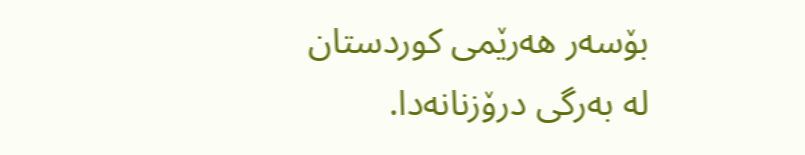بۆسەر ھەرێمی کوردستان لە بەرگی درۆزنانەدا.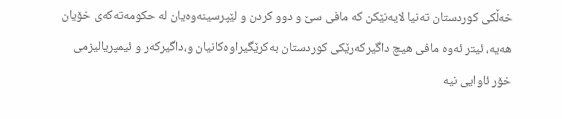خەڵکی کوردستان تەنیا لایەنێکن کە مافی سێ و دوو کردن و لێپرسینەوەیان لە حکومەتەکەی خۆیان ھەیە، ئیتر ئەوە مافی ھیچ داگیرکەرێکی کوردستان بەکرێگیراوەکانیان و،داگیرکەر و ئیمپریالیزمی خۆر ئاوایی نیە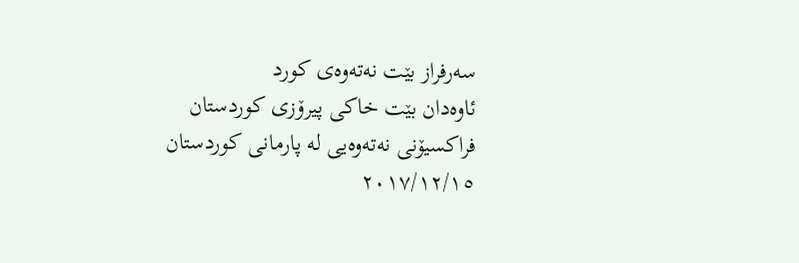سەرفراز بێت نەتەوەی کورد
ئاوەدان بێت خاکی پیرۆزی کوردستان
فراکسیۆنی نەتەوەیی لە پارمانی کوردستان
٢٠١٧/١٢/١٥